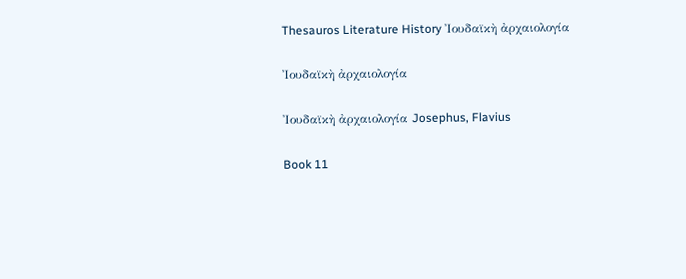Thesauros Literature History Ἰουδαϊκὴ ἀρχαιολογία

Ἰουδαϊκὴ ἀρχαιολογία

Ἰουδαϊκὴ ἀρχαιολογία Josephus, Flavius

Book 11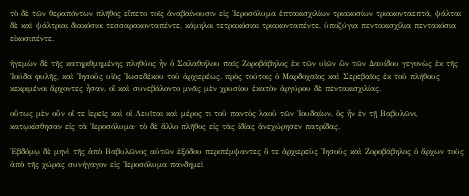τὸ δὲ τῶν θεραπόντων πλῆθος εἵπετο τοῖς ἀναβαίνουσιν εἰς Ἱεροσόλυμα ἑπτακισχιλίων τριακοσίων τριακονταεπτά, ψάλται δὲ καὶ ψάλτριαι διακόσιοι τεσσαρακονταπέντε, κάμηλοι τετρακόσιαι τριακονταπέντε, ὑποζύγια πεντακισχίλια πεντακόσια εἰκοσιπέντε.

ἡγεμὼν δὲ τῆς κατηριθμημένης πληθύος ἦν ὁ Σαλαθιήλου παῖς Ζοροβάβηλος ἐκ τῶν υἱῶν ὢν τῶν Δαυίδου γεγονὼς ἐκ τῆς Ἰούδα φυλῆς, καὶ Ἰησοῦς υἱὸς Ἰωσεδέκου τοῦ ἀρχιερέως. πρὸς τούτοις ὁ Μαρδοχαῖος καὶ Σερεβαῖος ἐκ τοῦ πλήθους κεκριμένοι ἄρχοντες ἦσαν, οἳ καὶ συνεβάλοντο μνᾶς μὲν χρυσίου ἑκατὸν ἀργύρου δὲ πεντακισχιλίας.

οὕτως μὲν οὖν οἵ τε ἱερεῖς καὶ οἱ Λευῖται καὶ μέρος τι τοῦ παντὸς λαοῦ τῶν Ἰουδαίων, ὃς ἦν ἐν τῇ Βαβυλῶνι, κατῳκίσθησαν εἰς τὰ Ἱεροσόλυμα· τὸ δὲ ἄλλο πλῆθος εἰς τὰς ἰδίας ἀνεχώρησεν πατρίδας.

Ἑβδόμῳ δὲ μηνὶ τῆς ἀπὸ Βαβυλῶνος αὐτῶν ἐξόδου περιπέμψαντες ὅ τε ἀρχιερεὺς Ἰησοῦς καὶ Ζοροβάβηλος ὁ ἄρχων τοὺς ἀπὸ τῆς χώρας συνήγαγον εἰς Ἱεροσόλυμα πανδημεὶ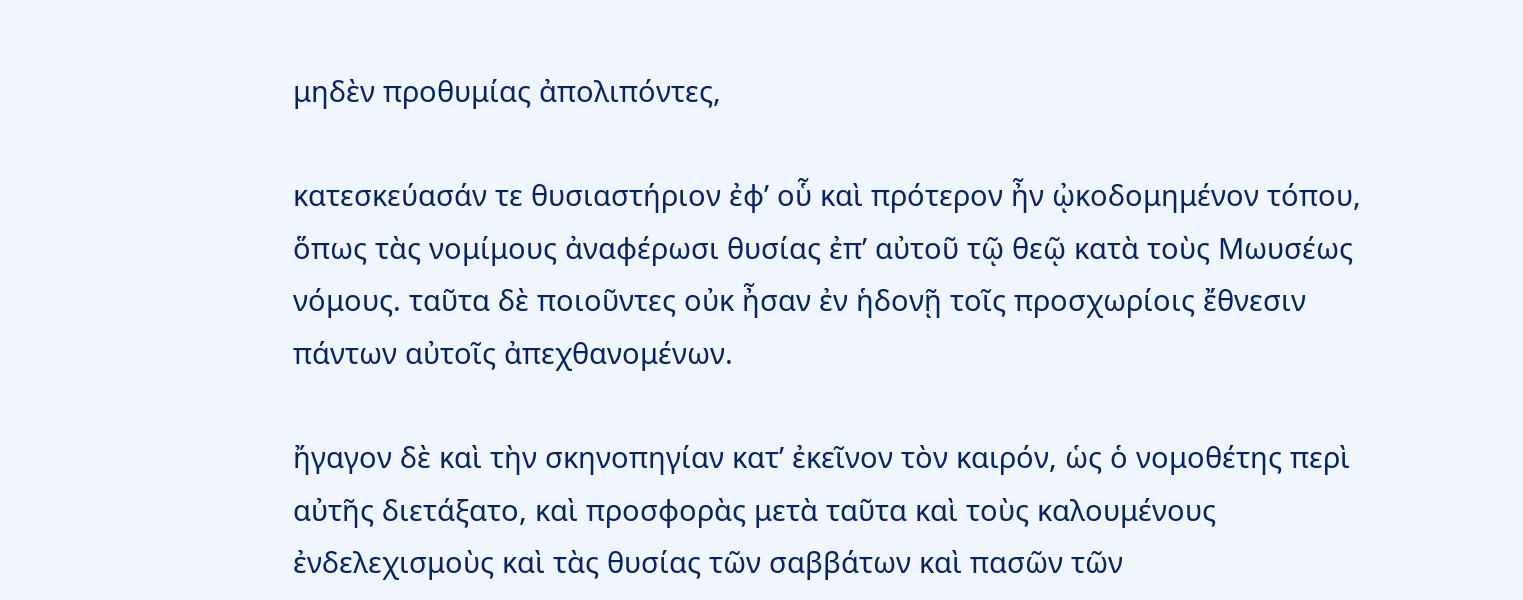μηδὲν προθυμίας ἀπολιπόντες,

κατεσκεύασάν τε θυσιαστήριον ἐφʼ οὗ καὶ πρότερον ἦν ᾠκοδομημένον τόπου, ὅπως τὰς νομίμους ἀναφέρωσι θυσίας ἐπʼ αὐτοῦ τῷ θεῷ κατὰ τοὺς Μωυσέως νόμους. ταῦτα δὲ ποιοῦντες οὐκ ἦσαν ἐν ἡδονῇ τοῖς προσχωρίοις ἔθνεσιν πάντων αὐτοῖς ἀπεχθανομένων.

ἤγαγον δὲ καὶ τὴν σκηνοπηγίαν κατʼ ἐκεῖνον τὸν καιρόν, ὡς ὁ νομοθέτης περὶ αὐτῆς διετάξατο, καὶ προσφορὰς μετὰ ταῦτα καὶ τοὺς καλουμένους ἐνδελεχισμοὺς καὶ τὰς θυσίας τῶν σαββάτων καὶ πασῶν τῶν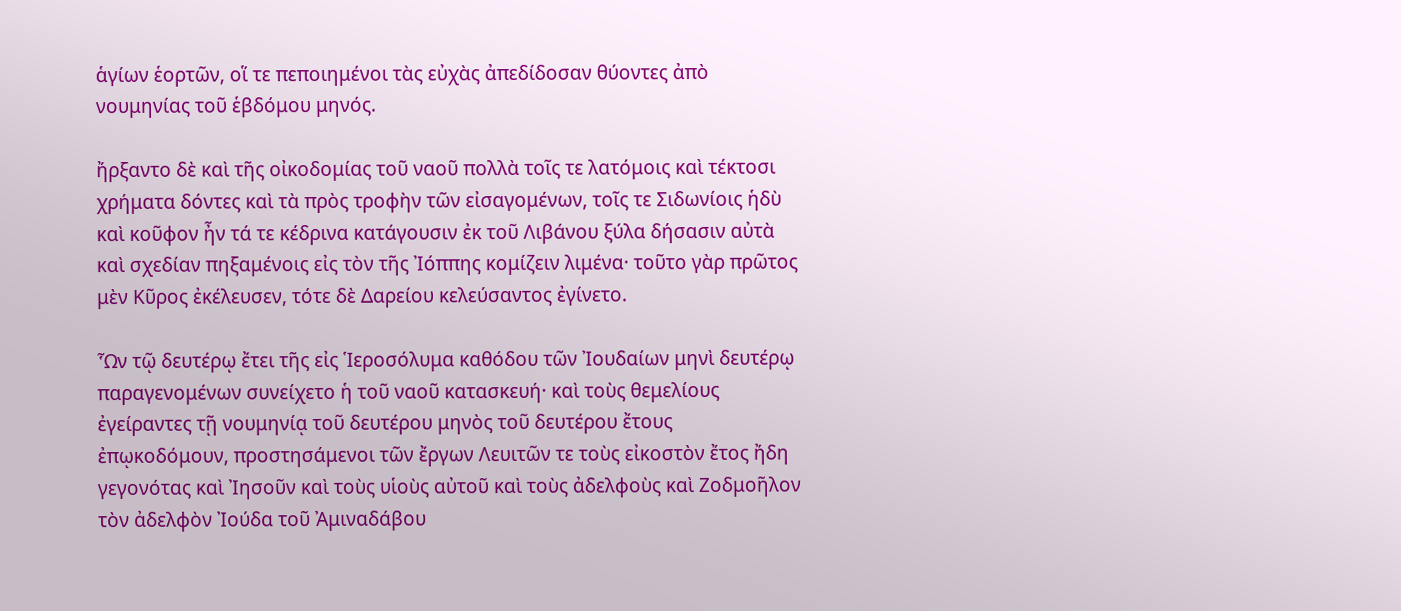ἁγίων ἑορτῶν, οἵ τε πεποιημένοι τὰς εὐχὰς ἀπεδίδοσαν θύοντες ἀπὸ νουμηνίας τοῦ ἑβδόμου μηνός.

ἤρξαντο δὲ καὶ τῆς οἰκοδομίας τοῦ ναοῦ πολλὰ τοῖς τε λατόμοις καὶ τέκτοσι χρήματα δόντες καὶ τὰ πρὸς τροφὴν τῶν εἰσαγομένων, τοῖς τε Σιδωνίοις ἡδὺ καὶ κοῦφον ἦν τά τε κέδρινα κατάγουσιν ἐκ τοῦ Λιβάνου ξύλα δήσασιν αὐτὰ καὶ σχεδίαν πηξαμένοις εἰς τὸν τῆς Ἰόππης κομίζειν λιμένα· τοῦτο γὰρ πρῶτος μὲν Κῦρος ἐκέλευσεν, τότε δὲ Δαρείου κελεύσαντος ἐγίνετο.

Ὧν τῷ δευτέρῳ ἔτει τῆς εἰς Ἱεροσόλυμα καθόδου τῶν Ἰουδαίων μηνὶ δευτέρῳ παραγενομένων συνείχετο ἡ τοῦ ναοῦ κατασκευή· καὶ τοὺς θεμελίους ἐγείραντες τῇ νουμηνίᾳ τοῦ δευτέρου μηνὸς τοῦ δευτέρου ἔτους ἐπῳκοδόμουν, προστησάμενοι τῶν ἔργων Λευιτῶν τε τοὺς εἰκοστὸν ἔτος ἤδη γεγονότας καὶ Ἰησοῦν καὶ τοὺς υἱοὺς αὐτοῦ καὶ τοὺς ἀδελφοὺς καὶ Ζοδμοῆλον τὸν ἀδελφὸν Ἰούδα τοῦ Ἀμιναδάβου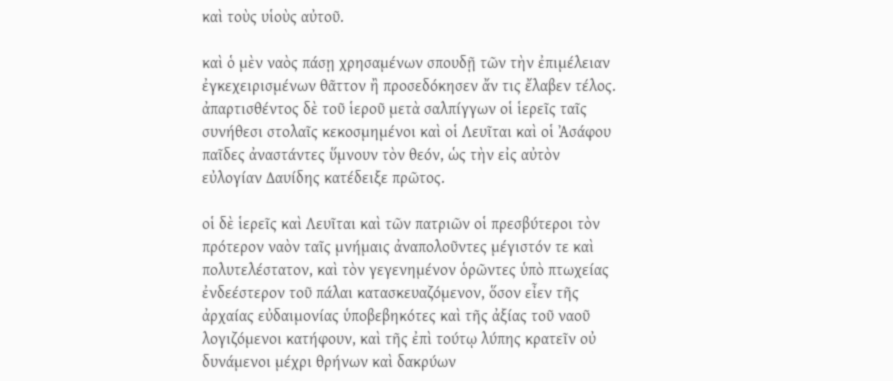καὶ τοὺς υἱοὺς αὐτοῦ.

καὶ ὁ μὲν ναὸς πάσῃ χρησαμένων σπουδῇ τῶν τὴν ἐπιμέλειαν ἐγκεχειρισμένων θᾶττον ἢ προσεδόκησεν ἄν τις ἔλαβεν τέλος. ἀπαρτισθέντος δὲ τοῦ ἱεροῦ μετὰ σαλπίγγων οἱ ἱερεῖς ταῖς συνήθεσι στολαῖς κεκοσμημένοι καὶ οἱ Λευῖται καὶ οἱ Ἀσάφου παῖδες ἀναστάντες ὕμνουν τὸν θεόν, ὡς τὴν εἰς αὐτὸν εὐλογίαν Δαυίδης κατέδειξε πρῶτος.

οἱ δὲ ἱερεῖς καὶ Λευῖται καὶ τῶν πατριῶν οἱ πρεσβύτεροι τὸν πρότερον ναὸν ταῖς μνήμαις ἀναπολοῦντες μέγιστόν τε καὶ πολυτελέστατον, καὶ τὸν γεγενημένον ὁρῶντες ὑπὸ πτωχείας ἐνδεέστερον τοῦ πάλαι κατασκευαζόμενον, ὅσον εἶεν τῆς ἀρχαίας εὐδαιμονίας ὑποβεβηκότες καὶ τῆς ἀξίας τοῦ ναοῦ λογιζόμενοι κατήφουν, καὶ τῆς ἐπὶ τούτῳ λύπης κρατεῖν οὐ δυνάμενοι μέχρι θρήνων καὶ δακρύων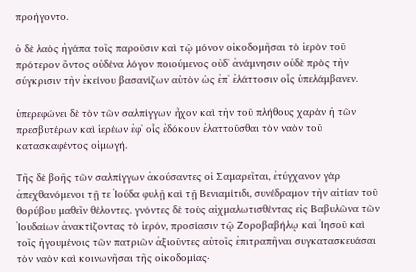προήγοντο.

ὁ δὲ λαὸς ἠγάπα τοῖς παροῦσιν καὶ τῷ μόνον οἰκοδομῆσαι τὸ ἱερὸν τοῦ πρότερον ὄντος οὐδένα λόγον ποιούμενος οὐδʼ ἀνάμνησιν οὐδὲ πρὸς τὴν σύγκρισιν τὴν ἐκείνου βασανίζων αὑτὸν ὡς ἐπʼ ἐλάττοσιν οἷς ὑπελάμβανεν.

ὑπερεφώνει δὲ τὸν τῶν σαλπίγγων ἦχον καὶ τὴν τοῦ πλήθους χαρὰν ἡ τῶν πρεσβυτέρων καὶ ἱερέων ἐφʼ οἷς ἐδόκουν ἐλαττοῦσθαι τὸν ναὸν τοῦ κατασκαφέντος οἰμωγή.

Τῆς δὲ βοῆς τῶν σαλπίγγων ἀκούσαντες οἱ Σαμαρεῖται, ἐτύγχανον γὰρ ἀπεχθανόμενοι τῇ τε Ἰούδα φυλῇ καὶ τῇ Βενιαμίτιδι, συνέδραμον τὴν αἰτίαν τοῦ θορύβου μαθεῖν θέλοντες. γνόντες δὲ τοὺς αἰχμαλωτισθέντας εἰς Βαβυλῶνα τῶν Ἰουδαίων ἀνακτίζοντας τὸ ἱερόν, προσίασιν τῷ Ζοροβαβήλῳ καὶ Ἰησοῦ καὶ τοῖς ἡγουμένοις τῶν πατριῶν ἀξιοῦντες αὐτοῖς ἐπιτραπῆναι συγκατασκευάσαι τὸν ναὸν καὶ κοινωνῆσαι τῆς οἰκοδομίας·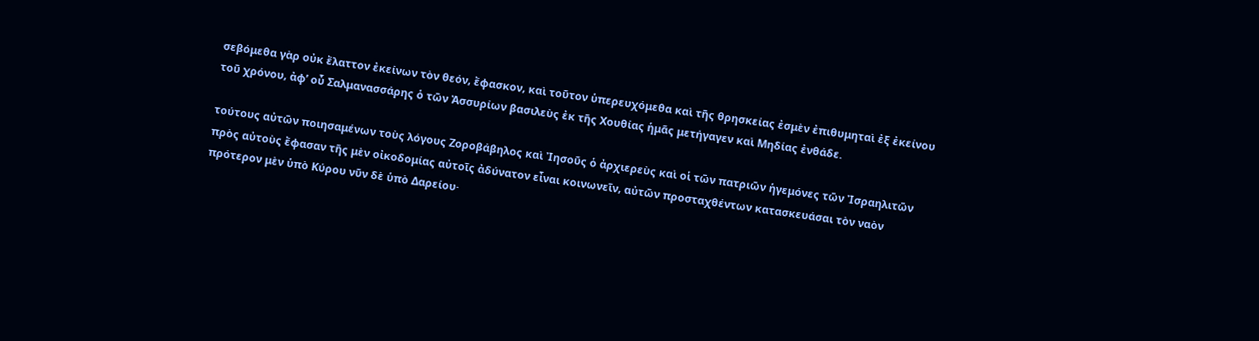σεβόμεθα γὰρ οὐκ ἔλαττον ἐκείνων τὸν θεόν, ἔφασκον, καὶ τοῦτον ὑπερευχόμεθα καὶ τῆς θρησκείας ἐσμὲν ἐπιθυμηταὶ ἐξ ἐκείνου τοῦ χρόνου, ἀφʼ οὗ Σαλμανασσάρης ὁ τῶν Ἀσσυρίων βασιλεὺς ἐκ τῆς Χουθίας ἡμᾶς μετήγαγεν καὶ Μηδίας ἐνθάδε.

τούτους αὐτῶν ποιησαμένων τοὺς λόγους Ζοροβάβηλος καὶ Ἰησοῦς ὁ ἀρχιερεὺς καὶ οἱ τῶν πατριῶν ἡγεμόνες τῶν Ἰσραηλιτῶν πρὸς αὐτοὺς ἔφασαν τῆς μὲν οἰκοδομίας αὐτοῖς ἀδύνατον εἶναι κοινωνεῖν, αὐτῶν προσταχθέντων κατασκευάσαι τὸν ναὸν πρότερον μὲν ὑπὸ Κύρου νῦν δὲ ὑπὸ Δαρείου·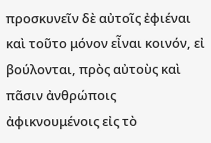προσκυνεῖν δὲ αὐτοῖς ἐφιέναι καὶ τοῦτο μόνον εἶναι κοινόν, εἰ βούλονται, πρὸς αὐτοὺς καὶ πᾶσιν ἀνθρώποις ἀφικνουμένοις εἰς τὸ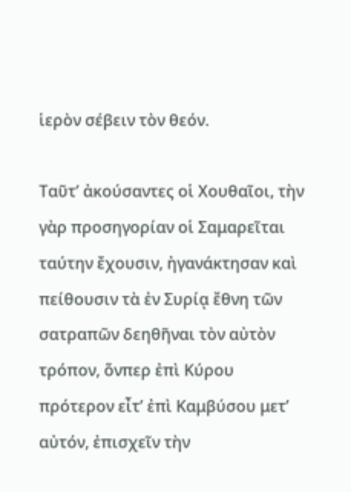ἱερὸν σέβειν τὸν θεόν.

Ταῦτʼ ἀκούσαντες οἱ Χουθαῖοι, τὴν γὰρ προσηγορίαν οἱ Σαμαρεῖται ταύτην ἔχουσιν, ἠγανάκτησαν καὶ πείθουσιν τὰ ἐν Συρίᾳ ἔθνη τῶν σατραπῶν δεηθῆναι τὸν αὐτὸν τρόπον, ὅνπερ ἐπὶ Κύρου πρότερον εἶτʼ ἐπὶ Καμβύσου μετʼ αὐτόν, ἐπισχεῖν τὴν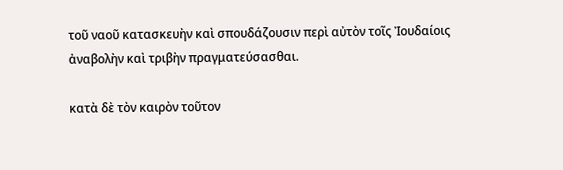τοῦ ναοῦ κατασκευὴν καὶ σπουδάζουσιν περὶ αὐτὸν τοῖς Ἰουδαίοις ἀναβολὴν καὶ τριβὴν πραγματεύσασθαι.

κατὰ δὲ τὸν καιρὸν τοῦτον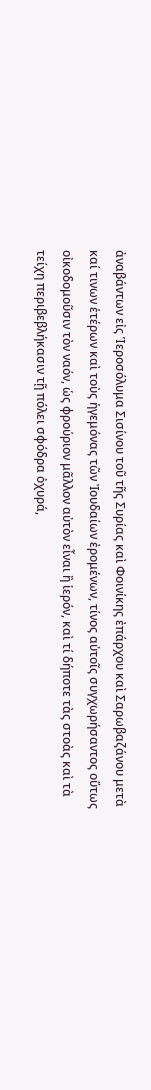ἀναβάντων εἰς Ἱεροσόλυμα Σισίνου τοῦ τῆς Συρίας καὶ Φοινίκης ἐπάρχου καὶ Σαρωβαζάνου μετὰ καί τινων ἑτέρων καὶ τοὺς ἡγεμόνας τῶν Ἰουδαίων ἐρομένων, τίνος αὐτοῖς συγχωρήσαντος οὕτως οἰκοδομοῦσιν τὸν ναόν, ὡς φρούριον μᾶλλον αὐτὸν εἶναι ἢ ἱερόν, καὶ τί δήποτε τὰς στοὰς καὶ τὰ τείχη περιβεβλήκασιν τῇ πόλει σφόδρα ὀχυρά,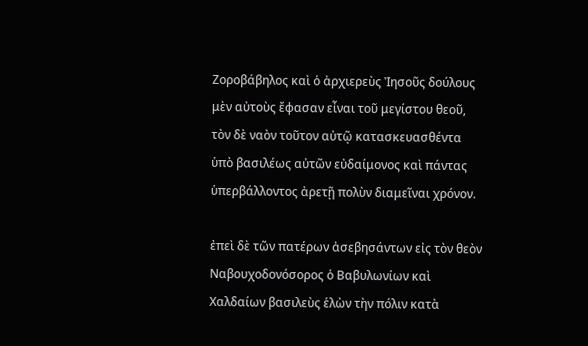Ζοροβάβηλος καὶ ὁ ἀρχιερεὺς Ἰησοῦς δούλους μὲν αὐτοὺς ἔφασαν εἶναι τοῦ μεγίστου θεοῦ, τὸν δὲ ναὸν τοῦτον αὐτῷ κατασκευασθέντα ὑπὸ βασιλέως αὐτῶν εὐδαίμονος καὶ πάντας ὑπερβάλλοντος ἀρετῇ πολὺν διαμεῖναι χρόνον.

ἐπεὶ δὲ τῶν πατέρων ἀσεβησάντων εἰς τὸν θεὸν Ναβουχοδονόσορος ὁ Βαβυλωνίων καὶ Χαλδαίων βασιλεὺς ἑλὼν τὴν πόλιν κατὰ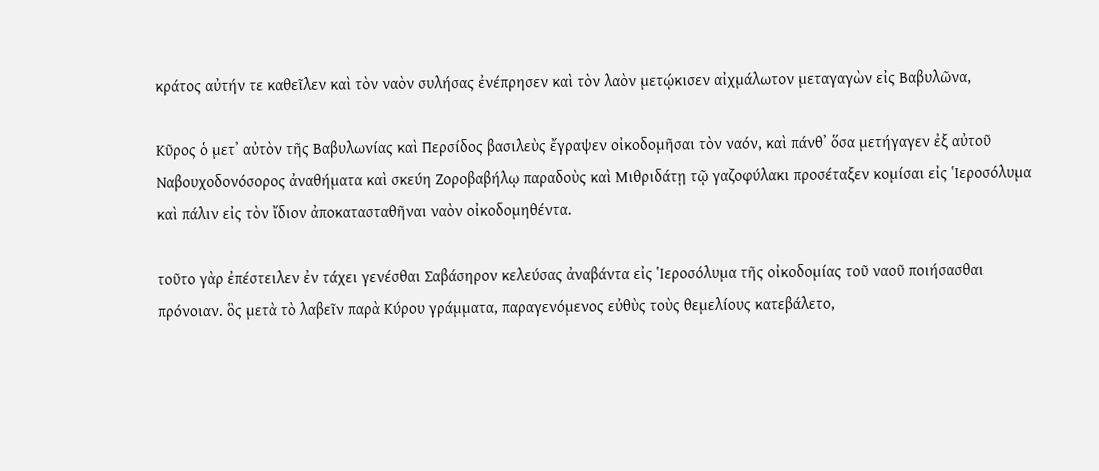κράτος αὐτήν τε καθεῖλεν καὶ τὸν ναὸν συλήσας ἐνέπρησεν καὶ τὸν λαὸν μετῴκισεν αἰχμάλωτον μεταγαγὼν εἰς Βαβυλῶνα,

Κῦρος ὁ μετʼ αὐτὸν τῆς Βαβυλωνίας καὶ Περσίδος βασιλεὺς ἔγραψεν οἰκοδομῆσαι τὸν ναόν, καὶ πάνθʼ ὅσα μετήγαγεν ἐξ αὐτοῦ Ναβουχοδονόσορος ἀναθήματα καὶ σκεύη Ζοροβαβήλῳ παραδοὺς καὶ Μιθριδάτῃ τῷ γαζοφύλακι προσέταξεν κομίσαι εἰς Ἱεροσόλυμα καὶ πάλιν εἰς τὸν ἴδιον ἀποκατασταθῆναι ναὸν οἰκοδομηθέντα.

τοῦτο γὰρ ἐπέστειλεν ἐν τάχει γενέσθαι Σαβάσηρον κελεύσας ἀναβάντα εἰς Ἱεροσόλυμα τῆς οἰκοδομίας τοῦ ναοῦ ποιήσασθαι πρόνοιαν. ὃς μετὰ τὸ λαβεῖν παρὰ Κύρου γράμματα, παραγενόμενος εὐθὺς τοὺς θεμελίους κατεβάλετο,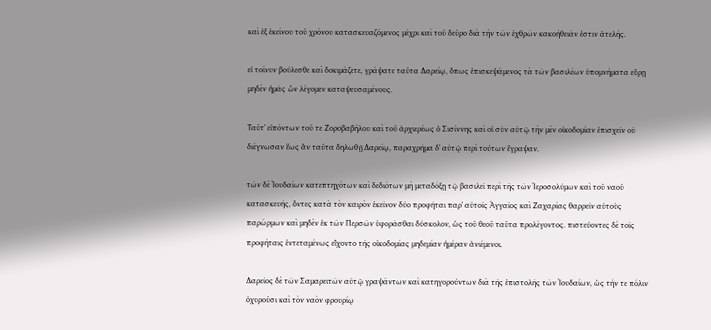καὶ ἐξ ἐκείνου τοῦ χρόνου κατασκευαζόμενος μέχρι καὶ τοῦ δεῦρο διὰ τὴν τῶν ἐχθρῶν κακοήθειάν ἐστιν ἀτελής.

εἰ τοίνυν βούλεσθε καὶ δοκιμάζετε, γράψατε ταῦτα Δαρείῳ, ὅπως ἐπισκεψάμενος τὰ τῶν βασιλέων ὑπομνήματα εὕρῃ μηδὲν ἡμᾶς ὧν λέγομεν καταψευσαμένους.

Ταῦτʼ εἰπόντων τοῦ τε Ζοροβαβήλου καὶ τοῦ ἀρχιερέως ὁ Σισίννης καὶ οἱ σὺν αὐτῷ τὴν μὲν οἰκοδομίαν ἐπισχεῖν οὐ διέγνωσαν ἕως ἂν ταῦτα δηλωθῇ Δαρείῳ, παραχρῆμα δʼ αὐτῷ περὶ τούτων ἔγραψαν.

τῶν δὲ Ἰουδαίων κατεπτηχότων καὶ δεδιότων μὴ μεταδόξῃ τῷ βασιλεῖ περὶ τῆς τῶν Ἱεροσολύμων καὶ τοῦ ναοῦ κατασκευῆς, ὄντες κατὰ τὸν καιρὸν ἐκεῖνον δύο προφῆται παρʼ αὐτοῖς Ἀγγαῖος καὶ Ζαχαρίας θαρρεῖν αὐτοὺς παρώρμων καὶ μηδὲν ἐκ τῶν Περσῶν ὑφορᾶσθαι δύσκολον, ὡς τοῦ θεοῦ ταῦτα προλέγοντος. πιστεύοντες δὲ τοῖς προφήταις ἐντεταμένως εἴχοντο τῆς οἰκοδομίας μηδεμίαν ἡμέραν ἀνιέμενοι.

Δαρεῖος δὲ τῶν Σαμαρειτῶν αὐτῷ γραψάντων καὶ κατηγορούντων διὰ τῆς ἐπιστολῆς τῶν Ἰουδαίων, ὡς τήν τε πόλιν ὀχυροῦσι καὶ τὸν ναὸν φρουρίῳ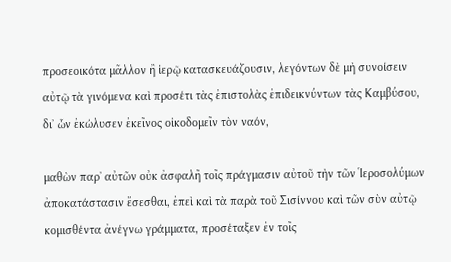προσεοικότα μᾶλλον ἢ ἱερῷ κατασκευάζουσιν, λεγόντων δὲ μὴ συνοίσειν αὐτῷ τὰ γινόμενα καὶ προσέτι τὰς ἐπιστολὰς ἐπιδεικνύντων τὰς Καμβύσου, διʼ ὧν ἐκώλυσεν ἐκεῖνος οἰκοδομεῖν τὸν ναόν,

μαθὼν παρʼ αὐτῶν οὐκ ἀσφαλῆ τοῖς πράγμασιν αὐτοῦ τὴν τῶν Ἱεροσολύμων ἀποκατάστασιν ἔσεσθαι, ἐπεὶ καὶ τὰ παρὰ τοῦ Σισίννου καὶ τῶν σὺν αὐτῷ κομισθέντα ἀνέγνω γράμματα, προσέταξεν ἐν τοῖς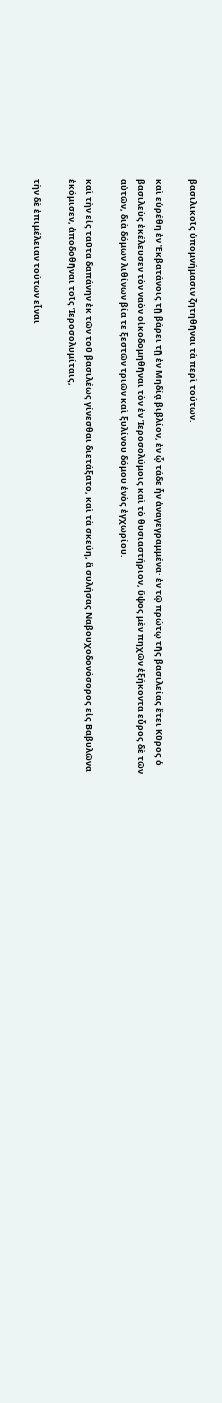βασιλικοῖς ὑπομνήμασιν ζητηθῆναι τὰ περὶ τούτων.

καὶ εὑρέθη ἐν Ἐκβατάνοις τῇ βάρει τῇ ἐν Μηδίᾳ βιβλίον, ἐν ᾧ τάδε ἦν ἀναγεγραμμένα· ἐν τῷ πρώτῳ τῆς βασιλείας ἔτει Κῦρος ὁ βασιλεὺς ἐκέλευσεν τὸν ναὸν οἰκοδομηθῆναι τὸν ἐν Ἱεροσολύμοις καὶ τὸ θυσιαστήριον, ὕψος μὲν πηχῶν ἑξήκοντα εὖρος δὲ τῶν αὐτῶν, διὰ δόμων λιθίνων βία τε ξεστῶν τριῶν καὶ ξυλίνου δόμου ἑνὸς ἐγχωρίου.

καὶ τὴν εἰς ταῦτα δαπάνην ἐκ τῶν τοῦ βασιλέως γίνεσθαι διετάξατο, καὶ τὰ σκεύη, ἃ συλήσας Ναβουχοδονόσορος εἰς Βαβυλῶνα ἐκόμισεν, ἀποδοθῆναι τοῖς Ἱεροσολυμίταις,

τὴν δὲ ἐπιμέλειαν τούτων εἶναι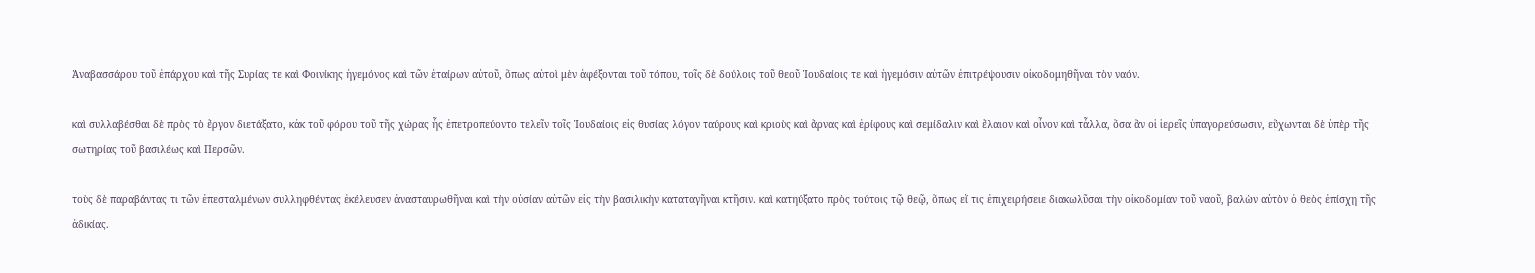Ἀναβασσάρου τοῦ ἐπάρχου καὶ τῆς Συρίας τε καὶ Φοινίκης ἡγεμόνος καὶ τῶν ἑταίρων αὐτοῦ, ὅπως αὐτοὶ μὲν ἀφέξονται τοῦ τόπου, τοῖς δὲ δούλοις τοῦ θεοῦ Ἰουδαίοις τε καὶ ἡγεμόσιν αὐτῶν ἐπιτρέψουσιν οἰκοδομηθῆναι τὸν ναόν.

καὶ συλλαβέσθαι δὲ πρὸς τὸ ἔργον διετάξατο, κἀκ τοῦ φόρου τοῦ τῆς χώρας ἧς ἐπετροπεύοντο τελεῖν τοῖς Ἰουδαίοις εἰς θυσίας λόγον ταύρους καὶ κριοὺς καὶ ἄρνας καὶ ἐρίφους καὶ σεμίδαλιν καὶ ἔλαιον καὶ οἶνον καὶ τἆλλα, ὅσα ἂν οἱ ἱερεῖς ὑπαγορεύσωσιν, εὔχωνται δὲ ὑπὲρ τῆς σωτηρίας τοῦ βασιλέως καὶ Περσῶν.

τοὺς δὲ παραβάντας τι τῶν ἐπεσταλμένων συλληφθέντας ἐκέλευσεν ἀνασταυρωθῆναι καὶ τὴν οὐσίαν αὐτῶν εἰς τὴν βασιλικὴν καταταγῆναι κτῆσιν. καὶ κατηύξατο πρὸς τούτοις τῷ θεῷ, ὅπως εἴ τις ἐπιχειρήσειε διακωλῦσαι τὴν οἰκοδομίαν τοῦ ναοῦ, βαλὼν αὐτὸν ὁ θεὸς ἐπίσχῃ τῆς ἀδικίας.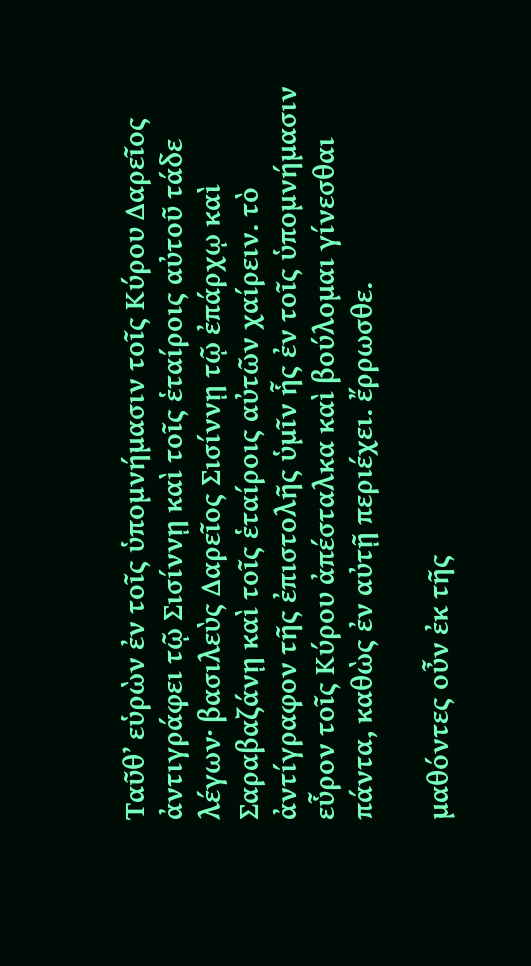Ταῦθʼ εὑρὼν ἐν τοῖς ὑπομνήμασιν τοῖς Κύρου Δαρεῖος ἀντιγράφει τῷ Σισίννῃ καὶ τοῖς ἑταίροις αὐτοῦ τάδε λέγων· βασιλεὺς Δαρεῖος Σισίννῃ τῷ ἐπάρχῳ καὶ Σαραβαζάνῃ καὶ τοῖς ἑταίροις αὐτῶν χαίρειν. τὸ ἀντίγραφον τῆς ἐπιστολῆς ὑμῖν ἧς ἐν τοῖς ὑπομνήμασιν εὗρον τοῖς Κύρου ἀπέσταλκα καὶ βούλομαι γίνεσθαι πάντα, καθὼς ἐν αὐτῇ περιέχει. ἔρρωσθε.

μαθόντες οὖν ἐκ τῆς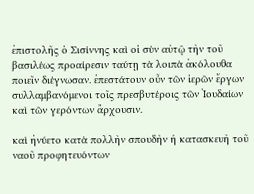ἐπιστολῆς ὁ Σισίννης καὶ οἱ σὺν αὐτῷ τὴν τοῦ βασιλέως προαίρεσιν ταύτῃ τὰ λοιπὰ ἀκόλουθα ποιεῖν διέγνωσαν. ἐπεστάτουν οὖν τῶν ἱερῶν ἔργων συλλαμβανόμενοι τοῖς πρεσβυτέροις τῶν Ἰουδαίων καὶ τῶν γερόντων ἄρχουσιν.

καὶ ἠνύετο κατὰ πολλὴν σπουδὴν ἡ κατασκευὴ τοῦ ναοῦ προφητευόντων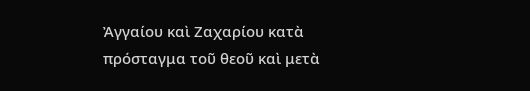Ἀγγαίου καὶ Ζαχαρίου κατὰ πρόσταγμα τοῦ θεοῦ καὶ μετὰ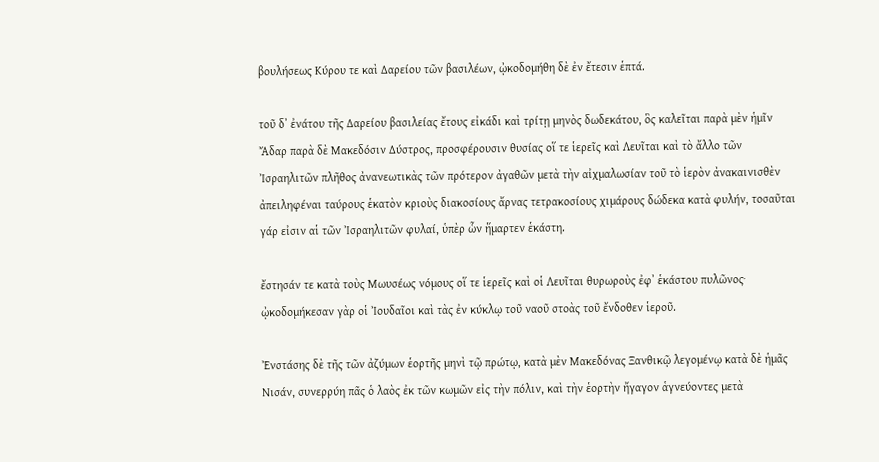βουλήσεως Κύρου τε καὶ Δαρείου τῶν βασιλέων, ᾠκοδομήθη δὲ ἐν ἔτεσιν ἑπτά.

τοῦ δʼ ἐνάτου τῆς Δαρείου βασιλείας ἔτους εἰκάδι καὶ τρίτῃ μηνὸς δωδεκάτου, ὃς καλεῖται παρὰ μὲν ἡμῖν Ἄδαρ παρὰ δὲ Μακεδόσιν Δύστρος, προσφέρουσιν θυσίας οἵ τε ἱερεῖς καὶ Λευῖται καὶ τὸ ἄλλο τῶν Ἰσραηλιτῶν πλῆθος ἀνανεωτικὰς τῶν πρότερον ἀγαθῶν μετὰ τὴν αἰχμαλωσίαν τοῦ τὸ ἱερὸν ἀνακαινισθὲν ἀπειληφέναι ταύρους ἑκατὸν κριοὺς διακοσίους ἄρνας τετρακοσίους χιμάρους δώδεκα κατὰ φυλήν, τοσαῦται γάρ εἰσιν αἱ τῶν Ἰσραηλιτῶν φυλαί, ὑπὲρ ὧν ἥμαρτεν ἑκάστη.

ἔστησάν τε κατὰ τοὺς Μωυσέως νόμους οἵ τε ἱερεῖς καὶ οἱ Λευῖται θυρωροὺς ἐφʼ ἑκάστου πυλῶνος· ᾠκοδομήκεσαν γὰρ οἱ Ἰουδαῖοι καὶ τὰς ἐν κύκλῳ τοῦ ναοῦ στοὰς τοῦ ἔνδοθεν ἱεροῦ.

Ἐνστάσης δὲ τῆς τῶν ἀζύμων ἑορτῆς μηνὶ τῷ πρώτῳ, κατὰ μὲν Μακεδόνας Ξανθικῷ λεγομένῳ κατὰ δὲ ἡμᾶς Νισάν, συνερρύη πᾶς ὁ λαὸς ἐκ τῶν κωμῶν εἰς τὴν πόλιν, καὶ τὴν ἑορτὴν ἤγαγον ἁγνεύοντες μετὰ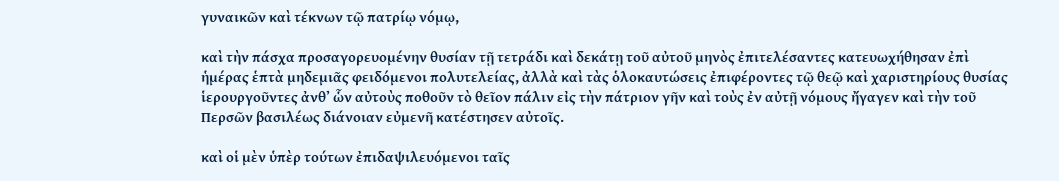γυναικῶν καὶ τέκνων τῷ πατρίῳ νόμῳ,

καὶ τὴν πάσχα προσαγορευομένην θυσίαν τῇ τετράδι καὶ δεκάτῃ τοῦ αὐτοῦ μηνὸς ἐπιτελέσαντες κατευωχήθησαν ἐπὶ ἡμέρας ἑπτὰ μηδεμιᾶς φειδόμενοι πολυτελείας, ἀλλὰ καὶ τὰς ὁλοκαυτώσεις ἐπιφέροντες τῷ θεῷ καὶ χαριστηρίους θυσίας ἱερουργοῦντες ἀνθʼ ὧν αὐτοὺς ποθοῦν τὸ θεῖον πάλιν εἰς τὴν πάτριον γῆν καὶ τοὺς ἐν αὐτῇ νόμους ἤγαγεν καὶ τὴν τοῦ Περσῶν βασιλέως διάνοιαν εὐμενῆ κατέστησεν αὐτοῖς.

καὶ οἱ μὲν ὑπὲρ τούτων ἐπιδαψιλευόμενοι ταῖς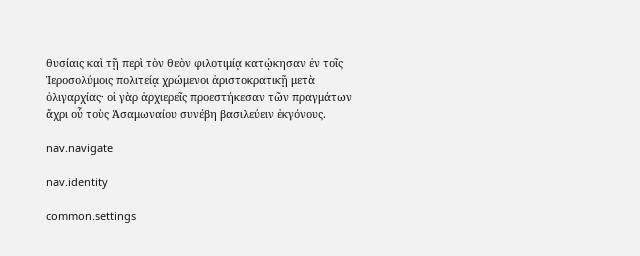θυσίαις καὶ τῇ περὶ τὸν θεὸν φιλοτιμίᾳ κατῴκησαν ἐν τοῖς Ἱεροσολύμοις πολιτείᾳ χρώμενοι ἀριστοκρατικῇ μετὰ ὀλιγαρχίας· οἱ γὰρ ἀρχιερεῖς προεστήκεσαν τῶν πραγμάτων ἄχρι οὗ τοὺς Ἀσαμωναίου συνέβη βασιλεύειν ἐκγόνους.

nav.navigate

nav.identity

common.settings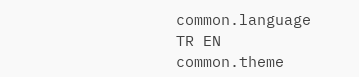common.language
TR EN
common.theme